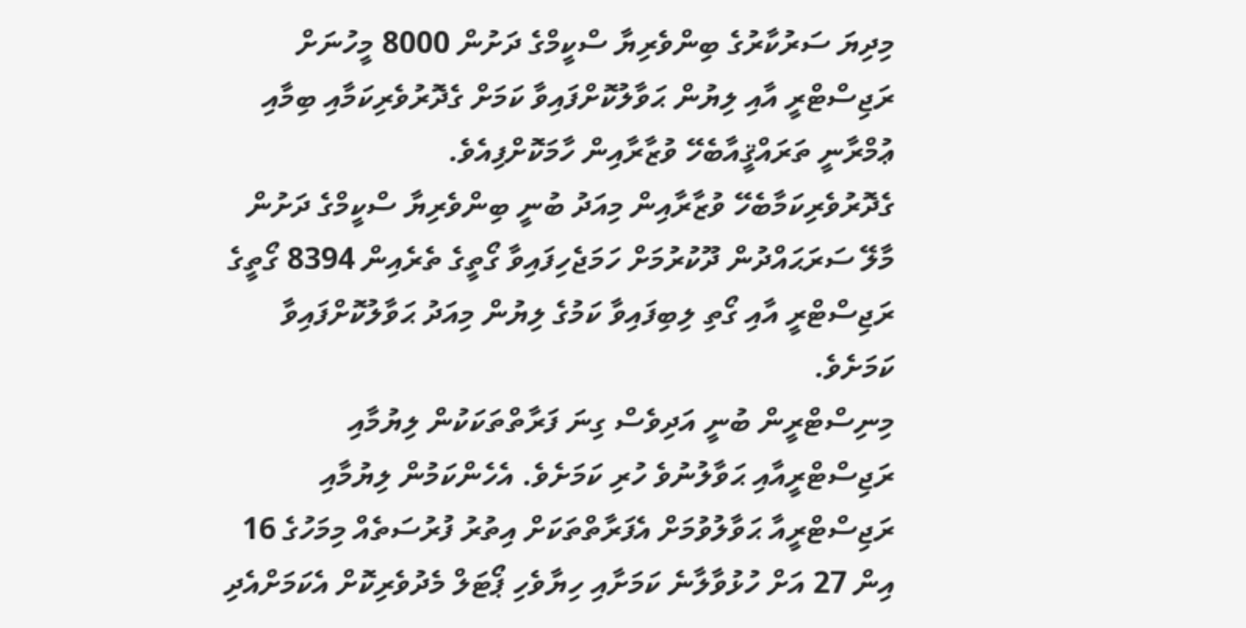މިދިޔަ ސަރުކާރުގެ ބިންވެރިޔާ ސްކީމްގެ ދަށުން 8000 މީހުނަށް ރަޖިސްޓްރީ އާއި ލިޔުން ޙަވާލުކޮށްފައިވާ ކަމަށް ގެދޮރުވެރިކަމާއި ބިމާއި ޢުމްރާނީ ތަރައްޤީއާބެހޭ ވުޒާރާއިން ހާމަކޮށްފިއެވެ.
ގެދޮރުވެރިކަމާބެހޭ ވުޒާރާއިން މިއަދު ބުނީ ބިންވެރިޔާ ސްކީމްގެ ދަށުން މާލޭ ސަރަޙައްދުން ދޫކުރުމަށް ހަމަޖެހިފައިވާ ގޯތީގެ ތެރެއިން 8394 ގޯތީގެ ރަޖިސްޓްރީ އާއި ގޯތި ލިބިފައިވާ ކަމުގެ ލިޔުން މިއަދު ޙަވާލުކޮށްފައިވާ ކަމަށެވެ.
މިނިސްޓްރީން ބުނީ އަދިވެސް ގިނަ ފަރާތްތަކަކުން ލިޔުމާއި ރަޖިސްޓްރީއާއި ޙަވާލުނުވެ ހުރި ކަމަށެވެ. އެހެންކަމުން ލިޔުމާއި ރަޖިސްޓްރީއާ ޙަވާލުވުމަށް އެފަރާތްތަކަށް އިތުރު ފުރުސަތެއް މިމަހުގެ 16 އިން 27 އަށް ހުޅުވާލާނެ ކަމަށާއި ހިޔާވެހި ޕޯޓަލް މެދުވެރިކޮށް އެކަމަށްއެދި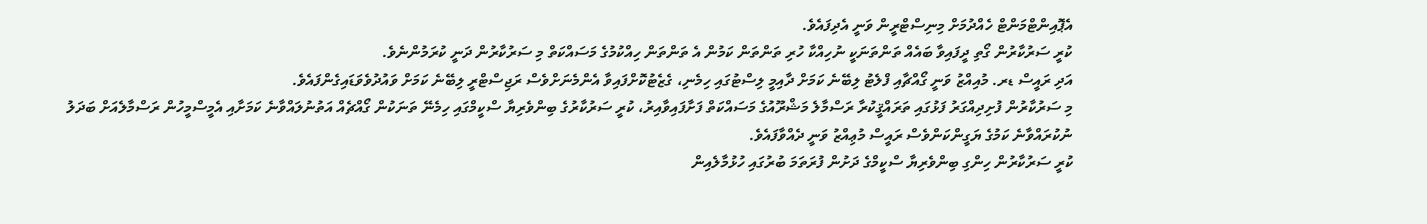އެޕޮއިންޓްމަންޓް ހެއްދުމަށް މިނިސްޓްރީން ވަނީ އެދިފައެވެ.
ކުރީ ސަރުކާރުން ގޯތި ދީފައިވާ ބައެއް ތަންތަނަކީ ނުހިއްކާ ހުރި ތަންތަން ކަމުން އެ ތަންތަން ހިއްކުމުގެ މަސައްކަތް މި ސަރުކާރުން ދަނީ ކުރަމުންނެވެ.
އަދި ރައީސް ޑރ. މުއިއްޒު ވަނީ ގޯއްޗާއި ފްލެޓު ލިބޭނެ ކަމަށް ދާއިމީ ލިސްޓުގައި ހިމެނި، ގެޒެޓުކޮށްފައިވާ އެންމެނަށްވެސް ރަޖިސްޓްރީ ލިބޭނެ ކަމަށް ވައުދުވެވަޑައިގެންފައެވެ.
މި ސަރުކާރުން ފުށިދިއްގަރު ފަޅުގައި ތަރައްޤީކުރާ ރަސްމާލެ މަޝްރޫއުގެ މަސައްކަތް ފަށާފައިވާއިރު، ކުރީ ސަރުކާރުގެ ބިންވެރިޔާ ސްކީމްގައި ހިމެނޭ ތަނަކުން ގޯއްޗެއް އަތުނުލައްވާނެ ކަމަށާއި އެމީސްމީހުން ރަސްމާލެއަށް ބަދަލު ނުކުރައްވާނެ ކަމުގެ ޔަގީންކަންވެސް ރައީސް މުޢިއްޒު ވަނީ ދެއްވާފައެވެ.
ކުރީ ސަރުކާރުން ހިންގި ބިންވެރިޔާ ސްކީމްގެ ދަށުން ފުރަތަމަ ބުރުގައި ހުޅުމާލެއިން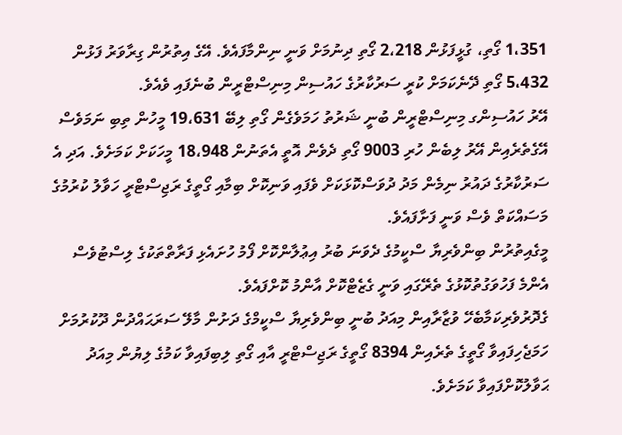1،351 ގޯތި، ގުޅީފަޅުން 2،218 ގޯތި ދިނުމަށް ވަނީ ނިންމާފައެވެ. އޭގެ އިތުރުން ގިރާވަރު ފަޅުން 5،432 ގޯތި ދޭނެކަމަށް ކުރީ ސަރުކާރުގެ ހައުސިން މިނިސްޓްރީން ބުނެފައި ވެއެވެ.
އޭރު ހައުސިންގ މިނިސްޓްރީން ބުނީ ޝަރުތު ހަމަވެގެން ގޯތި ލިބޭ 19،631 މީހުން ތިބި ނަމަވެސް އޭގެތެރެއިން އޭރު ލިބެން ހުރި 9003 ގޯތި ދެވެން އޮތީ އެތަނުން 18،948 މީހަކަށް ކަމަށެވެ. އަދި އެ ސަރުކާރުގެ ދައުރު ނިމެން މަދު ދުވަސްކޮޅަކަށް ވެފައި ވަނިކޮށް ބިމާއި ގޯތީގެ ރަޖިސްޓްރީ ހަވާލު ކުރުމުގެ މަސައްކަތް ވެސް ވަނީ ފަށާފައެވެ.
މީގެއިތުރުން ބިންވެރިޔާ ސްކީމުގެ ދެވަނަ ބުރު އިޢުލާންކޮށް ފޯމު ހުށައެޅި ފަރާތްތަކުގެ ލިސްޓުވެސް އެންމެ ފަހުވަގުތުކޮޅުގެ ތެރޭގައި ވަނީ ގެޒެޓްކޮށް އާންމު ކޮށްފައެވެ.
ގެދޮރުވެރިކަމާބެހޭ ވުޒާރާއިން މިއަދު ބުނީ ބިންވެރިޔާ ސްކީމްގެ ދަށުން މާލޭ ސަރަޙައްދުން ދޫކުރުމަށް ހަމަޖެހިފައިވާ ގޯތީގެ ތެރެއިން 8394 ގޯތީގެ ރަޖިސްޓްރީ އާއި ގޯތި ލިބިފައިވާ ކަމުގެ ލިޔުން މިއަދު ޙަވާލުކޮށްފައިވާ ކަމަށެވެ.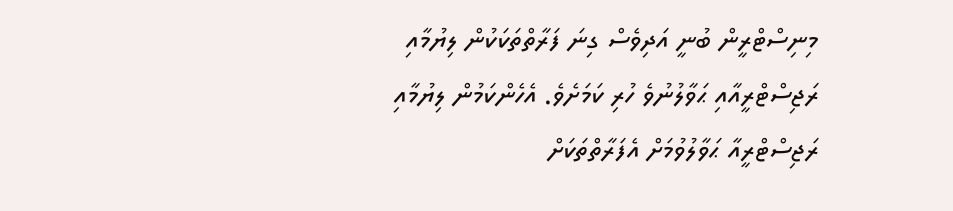މިނިސްޓްރީން ބުނީ އަދިވެސް ގިނަ ފަރާތްތަކަކުން ލިޔުމާއި ރަޖިސްޓްރީއާއި ޙަވާލުނުވެ ހުރި ކަމަށެވެ. އެހެންކަމުން ލިޔުމާއި ރަޖިސްޓްރީއާ ޙަވާލުވުމަށް އެފަރާތްތަކަށް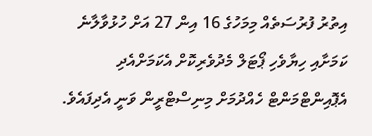އިތުރު ފުރުސަތެއް މިމަހުގެ 16 އިން 27 އަށް ހުޅުވާލާނެ ކަމަށާއި ހިޔާވެހި ޕޯޓަލް މެދުވެރިކޮށް އެކަމަށްއެދި އެޕޮއިންޓްމަންޓް ހެއްދުމަށް މިނިސްޓްރީން ވަނީ އެދިފައެވެ.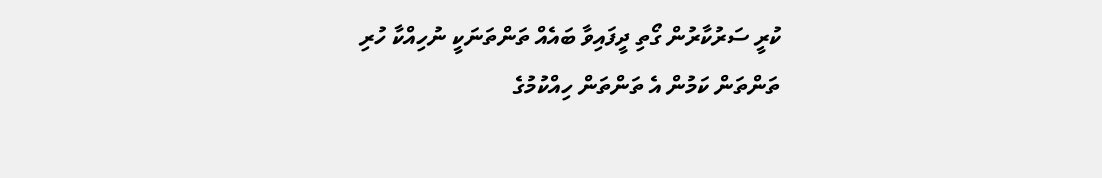ކުރީ ސަރުކާރުން ގޯތި ދީފައިވާ ބައެއް ތަންތަނަކީ ނުހިއްކާ ހުރި ތަންތަން ކަމުން އެ ތަންތަން ހިއްކުމުގެ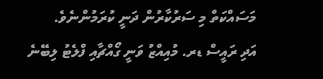މަސައްކަތް މި ސަރުކާރުން ދަނީ ކުރަމުންނެވެ.
އަދި ރައީސް ޑރ. މުއިއްޒު ވަނީ ގޯއްޗާއި ފްލެޓު ލިބޭނެ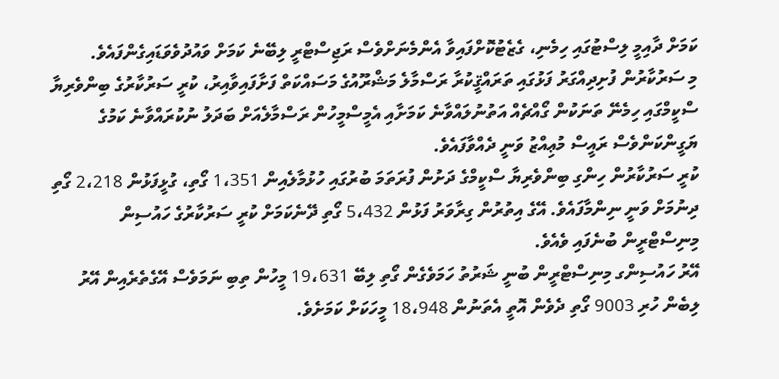ކަމަށް ދާއިމީ ލިސްޓުގައި ހިމެނި، ގެޒެޓުކޮށްފައިވާ އެންމެނަށްވެސް ރަޖިސްޓްރީ ލިބޭނެ ކަމަށް ވައުދުވެވަޑައިގެންފައެވެ.
މި ސަރުކާރުން ފުށިދިއްގަރު ފަޅުގައި ތަރައްޤީކުރާ ރަސްމާލެ މަޝްރޫއުގެ މަސައްކަތް ފަށާފައިވާއިރު، ކުރީ ސަރުކާރުގެ ބިންވެރިޔާ ސްކީމްގައި ހިމެނޭ ތަނަކުން ގޯއްޗެއް އަތުނުލައްވާނެ ކަމަށާއި އެމީސްމީހުން ރަސްމާލެއަށް ބަދަލު ނުކުރައްވާނެ ކަމުގެ ޔަގީންކަންވެސް ރައީސް މުޢިއްޒު ވަނީ ދެއްވާފައެވެ.
ކުރީ ސަރުކާރުން ހިންގި ބިންވެރިޔާ ސްކީމްގެ ދަށުން ފުރަތަމަ ބުރުގައި ހުޅުމާލެއިން 1،351 ގޯތި، ގުޅީފަޅުން 2،218 ގޯތި ދިނުމަށް ވަނީ ނިންމާފައެވެ. އޭގެ އިތުރުން ގިރާވަރު ފަޅުން 5،432 ގޯތި ދޭނެކަމަށް ކުރީ ސަރުކާރުގެ ހައުސިން މިނިސްޓްރީން ބުނެފައި ވެއެވެ.
އޭރު ހައުސިންގ މިނިސްޓްރީން ބުނީ ޝަރުތު ހަމަވެގެން ގޯތި ލިބޭ 19،631 މީހުން ތިބި ނަމަވެސް އޭގެތެރެއިން އޭރު ލިބެން ހުރި 9003 ގޯތި ދެވެން އޮތީ އެތަނުން 18،948 މީހަކަށް ކަމަށެވެ.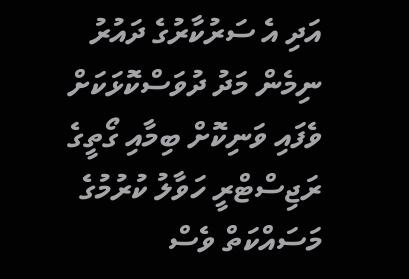އަދި އެ ސަރުކާރުގެ ދައުރު ނިމެން މަދު ދުވަސްކޮޅަކަށް ވެފައި ވަނިކޮށް ބިމާއި ގޯތީގެ ރަޖިސްޓްރީ ހަވާލު ކުރުމުގެ މަސައްކަތް ވެސް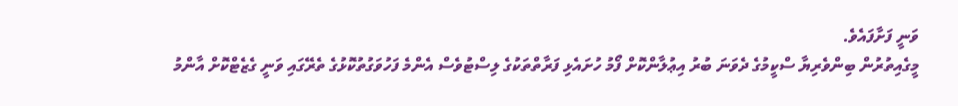ވަނީ ފަށާފައެވެ.
މީގެއިތުރުން ބިންވެރިޔާ ސްކީމުގެ ދެވަނަ ބުރު އިޢުލާންކޮށް ފޯމު ހުށައެޅި ފަރާތްތަކުގެ ލިސްޓުވެސް އެންމެ ފަހުވަގުތުކޮޅުގެ ތެރޭގައި ވަނީ ގެޒެޓްކޮށް އާންމު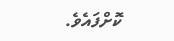ކޮށްފައެވެ.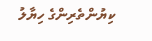ކިޔުންތެރިންގެ ހިޔާލު